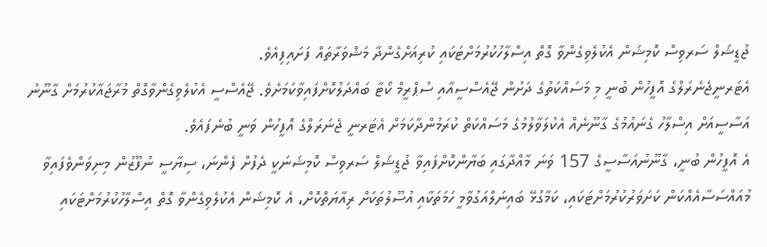ޖުޑީޝަލް ސަރވިސް ކޮމިޝަން އެކުލެވިގެންވާ ގޮތް އިސްލާހުކުރުމަށްޓަކައި ކުރިއަށްގެންދާ މަޝްވަރާތައް ފަށައިފިއެވެ.
އެޓަރނީޖެނެރަލްގެ އޮފީހުން ބުނީ މި މަސައްކަތުގެ ދަށުން ޖޭއެސްސީއާއި ސުޕްރީމް ކޯޓާ ބައްދަލުކޮށްފައިވާކަމަށެވެ. ޖޭއެސްސީ އެކުލެވިގެންވާގޮތް މުރާޖައާކުރުމަށް ގާނޫނު އަސާސީއަށް އިސްލާހު ގެނައުމުގެ ގާނޫނެއް އެކުލަވާލުމުގެ މަސައްކަތް ކުރަމުންދާކަމަށް އެޓަރނީ ޖެނަރަލްގެ އޮފީހުން ވަނީ ބުނެފައެވެ.
އެ އޮފީހުން ބުނީ، ގާނޫނުއަސާސީގެ 157 ވަނަ މާއްދާގައި ބަޔާންކޮށްފައިވާ ޖުޑީޝަލް ސަރވިސް ކޮމިޝަނަކީ ދެފުށް ފެންނަ، ސިޔާސީ ނުފޫޒުން މިނިވަންވެފައިވާ މުއައްސަސާއެއްކަން ކަށަވަރުކުރުމަށްޓަކައި، ކަމާގުޅޭ ބައިނަލްއަގުވާމީ ހަމަތަކާއި އުސޫލުތަކަށް ރިއާޔަތްކޮށް، އެ ކޮމިޝަން އެކުލެވިގެންވާ ގޮތް އިސްލާހުކުރުމަށްޓަކައި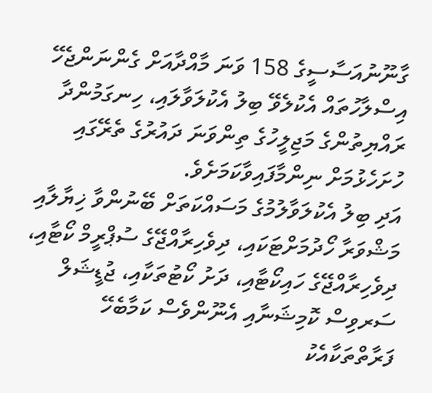ގާނޫނުއަސާސީގެ 158 ވަނަ މާއްދާއަށް ގެންނަންޖެހޭ އިސްލާހުތައް އެކުލެވޭ ބިލު އެކުލަވާލައި، ހިނގަމުންދާ ރައްޔިތުންގެ މަޖިލީހުގެ ތިންވަނަ ދައުރުގެ ތެރޭގައި ހުށަހެޅުމަށް ނިންމާފައިވާކަމަށެވެ.
އަދި ބިލު އެކުލަވާލުމުގެ މަސައްކަތަށް ބޭނުންވާ ޚިޔާލާއި މަޝްވަރާ ހޯދުމަށްޓަކައި، ދިވެހިރާއްޖޭގެ ސުޕްރީމް ކޯޓާއި، ދިވެހިރާއްޖޭގެ ހައިކޯޓާއި، ދަށު ކޯޓުތަކާއި، ޖުޑީޝަލް ސަރވިސް ކޮމިޝަނާއި އެނޫންވެސް ކަމާބެހޭ ފަރާތްތަކާއެކު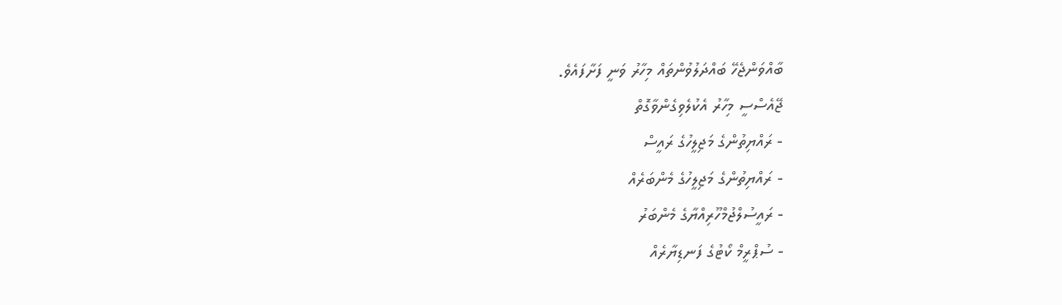ބާއްވަންޖެހޭ ބައްދަލުވުންތައް މިހާރު ވަނީ ފަށާފައެވެ.
ޖޭއެސްސީ މިހާރު އެކުލެވިގެންވާގޮތް
- ރައްޔިތުންގެ މަޖިލީހުގެ ރައީސް
- ރައްޔިތުންގެ މަޖިލީހުގެ މެންބަރެއް
- ރައީސުލްޖުމްހޫރިއްޔާގެ މެންބަރު
- ސުޕްރީމް ކޯޓުގެ ފަނޑިޔާރެއް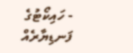- ހައިކޯޓުގެ ފަނޑިޔާރެއް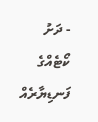- ދަށު ކޯޓެއްގެ ފަނޑިޔާރެއް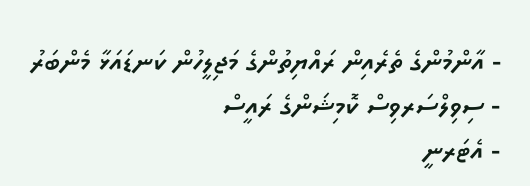- އާންމުންގެ ތެރެއިން ރައްޔިތުންގެ މަޖިލީހުން ކަނޑައަޅާ މެންބަރު
- ސިވިލްސަރވިސް ކޮމިޝަންގެ ރައީސް
- އެޓަރނީ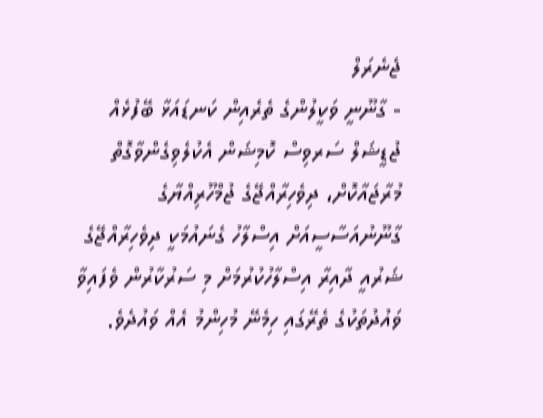ޖެނެރަލް
- ގާނޫނީ ވަކީލުންގެ ތެރެއިން ކަނޑައަޅާ ބޭފުޅެއް
ޖުޑީޝަލް ސަރވިސް ކޮމިޝަން އެކުލެވިގެންވާގޮތް މުރާޖައާކޮށް، ދިވެހިރާއްޖޭގެ ޖުމްހޫރިއްޔާގެ ގާނޫނުއަސާސީއަށް އިސްލާހު ގެނައުމަކީ ދިވެހިރާއްޖޭގެ ޝަރުއީ ދާއިރާ އިސްލާހުކުރުމަށް މި ސަރުކާރުން ވެފައިވާ ވައުދުތަކުގެ ތެރޭގައި ހިމެނޭ މުހިންމު އެއް ވައުދެވެ.